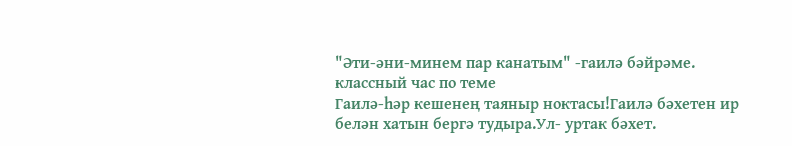"Әти-әни-минем пар канатым" -гаилә бәйрәме.
классный час по теме
Гаилә-һәр кешенең таяныр ноктасы!Гаилә бәхетен ир белән хатын бергә тудыра.Ул- уртак бәхет.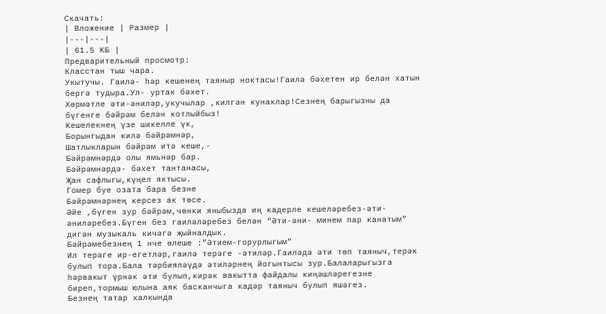Скачать:
| Вложение | Размер |
|---|---|
| 61.5 КБ |
Предварительный просмотр:
Класстан тыш чара.
Укытучы. Гаилә- һәр кешенең таяныр ноктасы!Гаилә бәхетен ир белән хатын бергә тудыра.Ул- уртак бәхет.
Хөрмәтле әти-әниләр,укучылар ,килгән кунаклар!Сезнең барыгызны да бүгенге бәйрәм белән котлыйбыз!
Кешелекнең үзе шикелле үк,
Борынгыдан килә бәйрәмнәр,
Шатлыкларын бәйрәм итә кеше,-
Бәйрәмнәрдә олы ямьнәр бар.
Бәйрәмнәрдә- бәхет тантанасы,
Җан сафлыгы,күңел яктысы.
Гомер буе озата бара безне
Бәйрәмнәрнең керсез ак төсе.
Әйе ,бүген зур бәйрәм,чөнки яныбызда иң кадерле кешеләребез-әти-әниләребез.Бүген без гаиләләребез белән “Әти-әни- минем пар канатым” дигән музыкаль кичәгә җыйналдык.
Бәйрәмебезнең 1 нче өлеше :”Әтием-горурлыгым”
Ил терәге ир-егетләр,гаилә терәге -әтиләр.Гаиләдә әти төп таяныч,терәк булып тора.Бала тәрбияләүдә әтиләрнең йогынтысы зур.Балаларыгызга һәрвакыт үрнәк әти булып,кирәк вакытта файдалы киңәшләрегезне биреп,тормыш юлына аяк басканчыга кадәр таяныч булып яшәгез.
Безнең татар халкында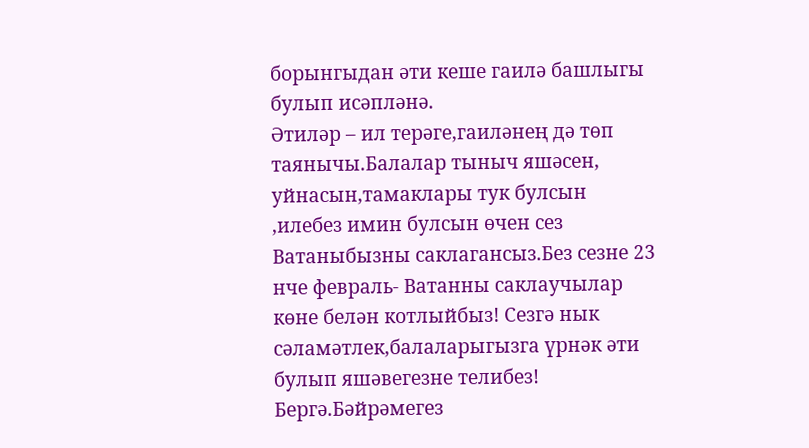борынгыдан әти кеше гаилә башлыгы булып исәпләнә.
Әтиләр – ил терәге,гаиләнең дә төп таянычы.Балалар тыныч яшәсен,
уйнасын,тамаклары тук булсын ,илебез имин булсын өчен сез Ватаныбызны саклагансыз.Без сезне 23 нче февраль- Ватанны саклаучылар көне белән котлыйбыз! Сезгә нык сәламәтлек,балаларыгызга үрнәк әти булып яшәвегезне телибез!
Бергә.Бәйрәмегез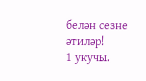белән сезне әтиләр!
1 укучы.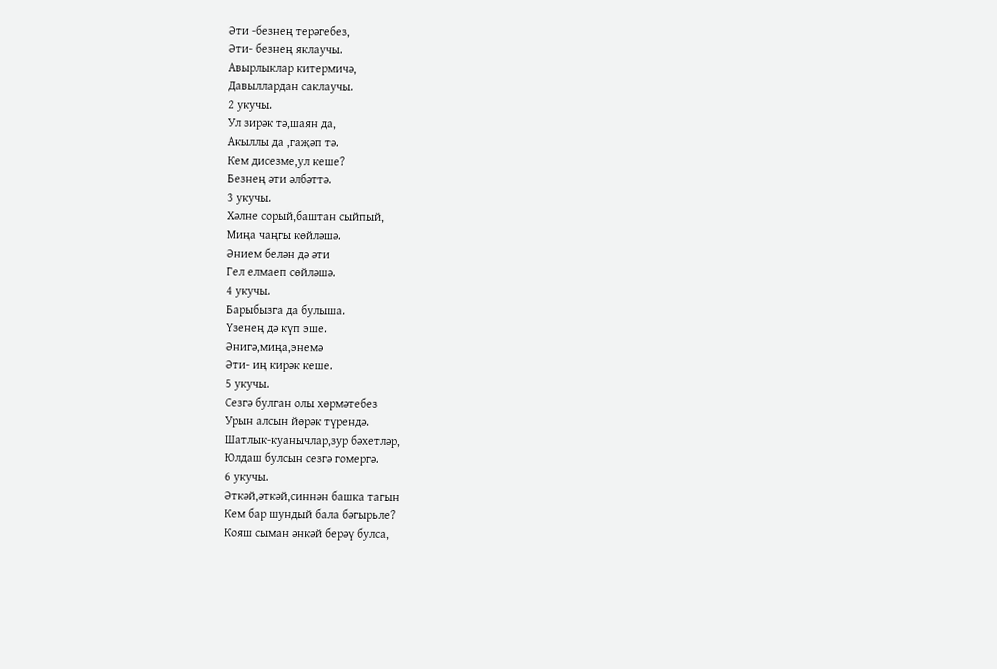Әти -безнең терәгебез,
Әти- безнең яклаучы.
Авырлыклар китермичә,
Давыллардан саклаучы.
2 укучы.
Ул зирәк тә,шаян да,
Акыллы да ,гаҗәп тә.
Кем дисезме,ул кеше?
Безнең әти әлбәттә.
3 укучы.
Хәлне сорый,баштан сыйпый,
Миңа чаңгы көйләшә.
Әнием белән дә әти
Гел елмаеп сөйләшә.
4 укучы.
Барыбызга да булыша.
Үзенең дә күп эше.
Әнигә,миңа,энемә
Әти- иң кирәк кеше.
5 укучы.
Сезгә булган олы хөрмәтебез
Урын алсын йөрәк түрендә.
Шатлык-куанычлар,зур бәхетләр,
Юлдаш булсын сезгә гомергә.
6 укучы.
Әткәй,әткәй,синнән башка тагын
Кем бар шундый бала бәгырьле?
Кояш сыман әнкәй берәү булса,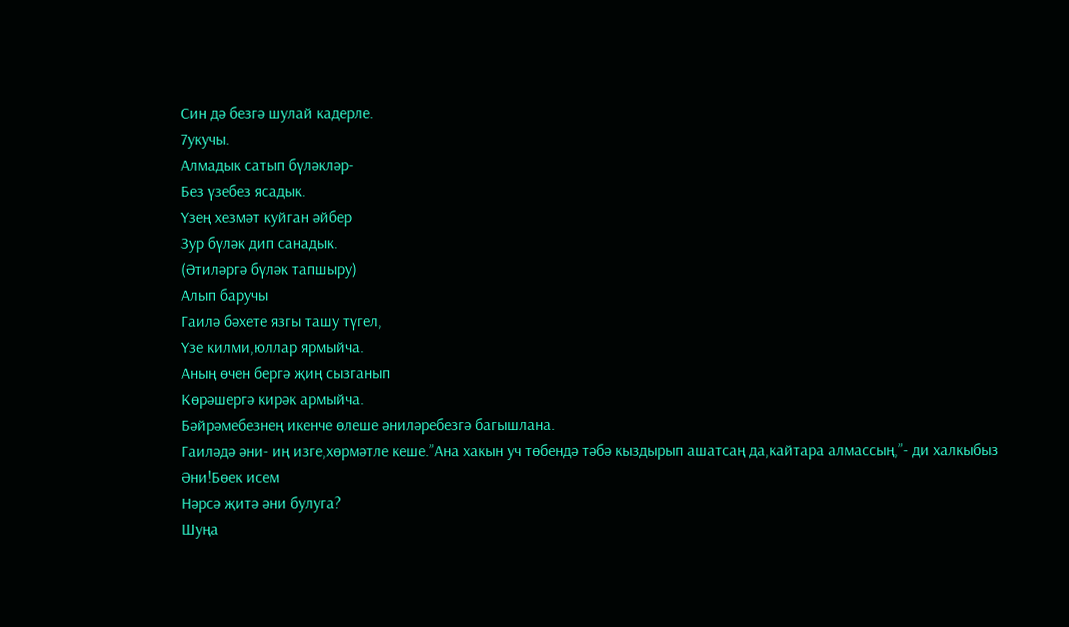Син дә безгә шулай кадерле.
7укучы.
Алмадык сатып бүләкләр-
Без үзебез ясадык.
Үзең хезмәт куйган әйбер
Зур бүләк дип санадык.
(Әтиләргә бүләк тапшыру)
Алып баручы
Гаилә бәхете язгы ташу түгел,
Үзе килми,юллар ярмыйча.
Аның өчен бергә җиң сызганып
Көрәшергә кирәк армыйча.
Бәйрәмебезнең икенче өлеше әниләребезгә багышлана.
Гаиләдә әни- иң изге,хөрмәтле кеше.”Ана хакын уч төбендә тәбә кыздырып ашатсаң да,кайтара алмассың,”- ди халкыбыз
Әни!Бөек исем
Нәрсә җитә әни булуга?
Шуңа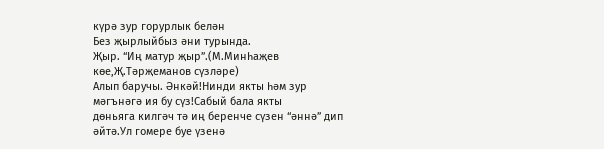күрә зур горурлык белән
Без җырлыйбыз әни турында.
Җыр. “Иң матур җыр”.(М.Минһаҗев көе,Җ.Тәрҗеманов сүзләре)
Алып баручы. Әнкәй!Нинди якты һәм зур мәгънәгә ия бу сүз!Сабый бала якты
дөньяга килгәч тә иң беренче сүзен “әннә” дип әйтә.Ул гомере буе үзенә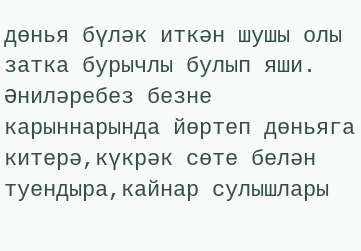дөнья бүләк иткән шушы олы затка бурычлы булып яши.
Әниләребез безне карыннарында йөртеп дөньяга китерә,күкрәк сөте белән туендыра,кайнар сулышлары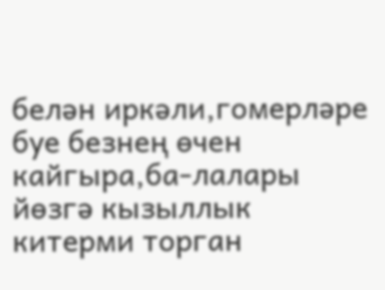белән иркәли,гомерләре буе безнең өчен кайгыра,ба-лалары йөзгә кызыллык китерми торган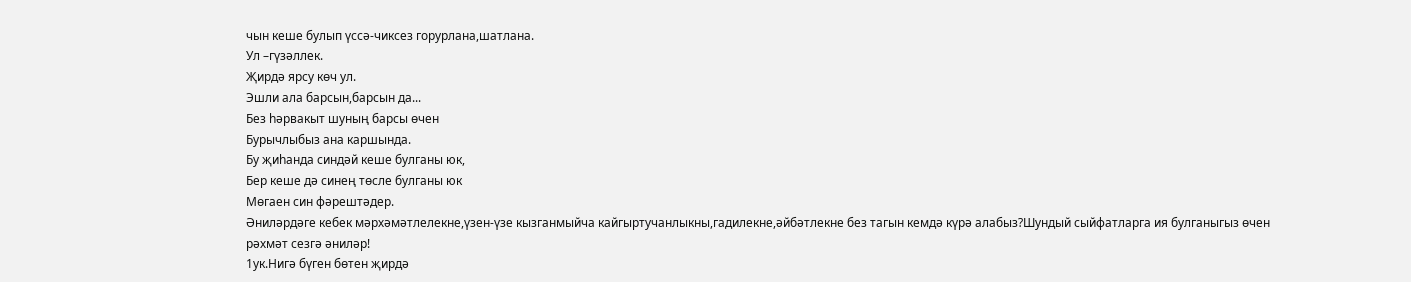чын кеше булып үссә-чиксез горурлана,шатлана.
Ул –гүзәллек.
Җирдә ярсу көч ул.
Эшли ала барсын,барсын да...
Без һәрвакыт шуның барсы өчен
Бурычлыбыз ана каршында.
Бу җиһанда синдәй кеше булганы юк,
Бер кеше дә синең төсле булганы юк
Мөгаен син фәрештәдер.
Әниләрдәге кебек мәрхәмәтлелекне,үзен-үзе кызганмыйча кайгыртучанлыкны,гадилекне,әйбәтлекне без тагын кемдә күрә алабыз?Шундый сыйфатларга ия булганыгыз өчен рәхмәт сезгә әниләр!
1ук.Нигә бүген бөтен җирдә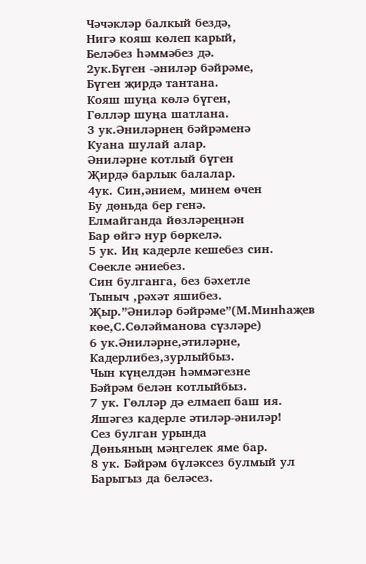Чәчәкләр балкый бездә,
Нигә кояш көлеп карый,
Беләбез һәммәбез дә.
2ук.Бүген -әниләр бәйрәме,
Бүген җирдә тантана.
Кояш шуңа көлә бүген,
Гөлләр шуңа шатлана.
3 ук.Әниләрнең бәйрәменә
Куана шулай алар.
Әниләрне котлый бүген
Җирдә барлык балалар.
4ук. Син,әнием, минем өчен
Бу дөньда бер генә.
Елмайганда йөзләреңнән
Бар өйгә нур бөркелә.
5 ук. Иң кадерле кешебез син.
Сөекле әниебез.
Син булганга, без бәхетле
Тыныч ,рәхәт яшибез.
Җыр.”Әниләр бәйрәме”(М.Минһаҗев көе,С.Сөләйманова сүзләре)
6 ук.Әниләрне,әтиләрне,
Кадерлибез,зурлыйбыз.
Чын күңелдән һәммәгезне
Бәйрәм белән котлыйбыз.
7 ук. Гөлләр дә елмаеп баш ия.
Яшәгез кадерле әтиләр-әниләр!
Сез булган урында
Дөньяның мәңгелек яме бар.
8 ук. Бәйрәм бүләксез булмый ул
Барыгыз да беләсез.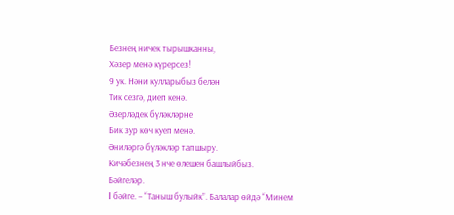Безнең ничек тырышканны,
Хәзер менә күрерсез!
9 ук. Нәни кулларыбыз белән
Тик сезгә, диеп кенә.
Әзерләдек бүләкләрне
Бик зур көч куеп менә.
Әниләргә бүләкләр тапшыру.
Кичәбезнең 3 нче өлешен башлыйбыз.
Бәйгеләр.
I бәйге. – “Таныш булыйк”. Балалар өйдә “Минем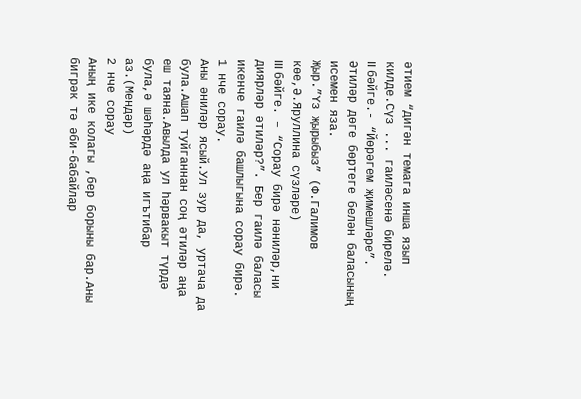әтием “дигән темага инша язып килде.Сүз ... гаиләсенә бирелә.
II бәйге.- “Йөрәгем җимешләре”. Әтиләр дөге бөртеге белән баласының исемен яза.
Җыр.”Үз җырыбыз” (Ф.Галимов көе,Ә.Яруллина сүзләре)
III бәйге. – “Сорау бирә нәниләр,ни диярләр әтиләр?”. Бер гаилә баласы икенче гаилә башлыгына сорау бирә.
1 нче сорау.
Аны әниләр ясый.Ул зур да, уртача да була.Ашап туйганнан соң әтиләр аңа еш таяна.Авылда ул һәрвакыт түрдә була,ә шәһәрдә аңа игътибар аз.(Мендәр)
2 нче сорау
Аның ике колагы ,бер борыны бар.Аны бигрәк тә әби-бабайлар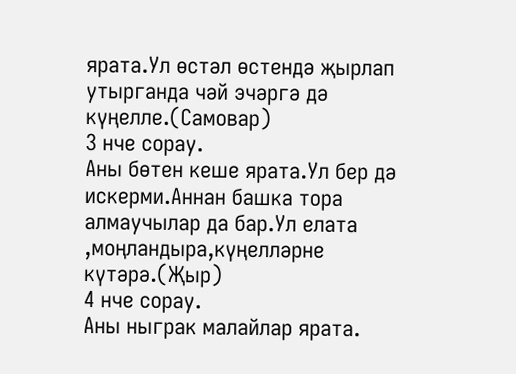ярата.Ул өстәл өстендә җырлап утырганда чәй эчәргә дә күңелле.(Самовар)
3 нче сорау.
Аны бөтен кеше ярата.Ул бер дә искерми.Аннан башка тора алмаучылар да бар.Ул елата ,моңландыра,күңелләрне күтәрә.(Җыр)
4 нче сорау.
Аны ныграк малайлар ярата.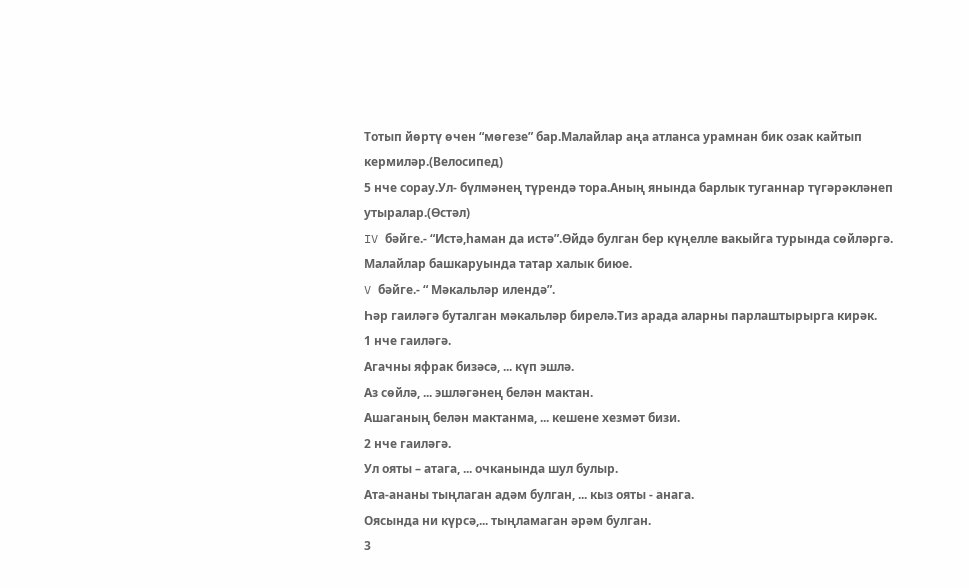Тотып йөртү өчен “мөгезе” бар.Малайлар аңа атланса урамнан бик озак кайтып кермиләр.(Велосипед)
5 нче сорау.Ул- бүлмәнең түрендә тора.Аның янында барлык туганнар түгәрәкләнеп утыралар.(Өстәл)
IV бәйге.- “Истә,һаман да истә”.Өйдә булган бер күңелле вакыйга турында сөйләргә.
Малайлар башкаруында татар халык биюе.
V бәйге.- “ Мәкальләр илендә”.
Һәр гаиләгә буталган мәкальләр бирелә.Тиз арада аларны парлаштырырга кирәк.
1 нче гаиләгә.
Агачны яфрак бизәсә, ... күп эшлә.
Аз сөйлә, ... эшләгәнең белән мактан.
Ашаганың белән мактанма, ... кешене хезмәт бизи.
2 нче гаиләгә.
Ул ояты – атага, ... очканында шул булыр.
Ата-ананы тыңлаган адәм булган, ... кыз ояты - анага.
Оясында ни күрсә,... тыңламаган әрәм булган.
3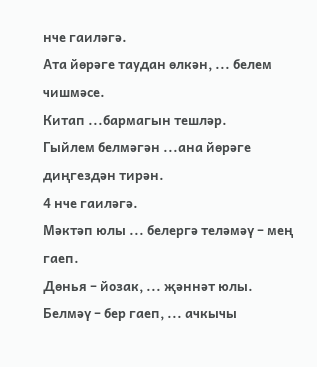нче гаиләгә.
Ата йөрәге таудан өлкән, ... белем чишмәсе.
Китап ...бармагын тешләр.
Гыйлем белмәгән ...ана йөрәге диңгездән тирән.
4 нче гаиләгә.
Мәктәп юлы ... белергә теләмәү – мең гаеп.
Дөнья – йозак, ... җәннәт юлы.
Белмәү – бер гаеп, ... ачкычы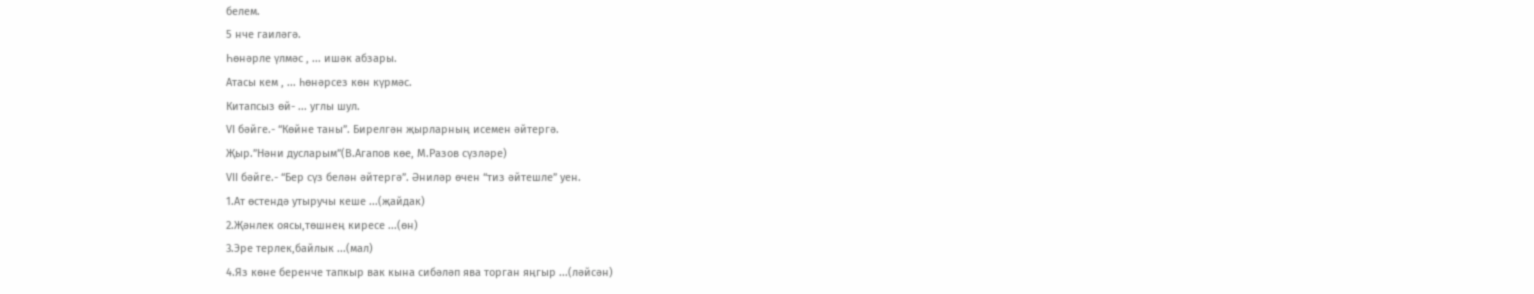белем.
5 нче гаиләгә.
Һөнәрле үлмәс , ... ишәк абзары.
Атасы кем , ... һөнәрсез көн күрмәс.
Китапсыз өй- ... углы шул.
VI бәйге.- “Көйне таны”. Бирелгән җырларның исемен әйтергә.
Җыр.”Нәни дусларым”(В.Агапов көе, М.Разов сүзләре)
VII бәйге.- “Бер сүз белән әйтергә”. Әниләр өчен “тиз әйтешле” уен.
1.Ат өстендә утыручы кеше ...(җайдак)
2.Җәнлек оясы,төшнең киресе ...(өн)
3.Эре терлек,байлык ...(мал)
4.Яз көне беренче тапкыр вак кына сибәләп ява торган яңгыр ...(ләйсән)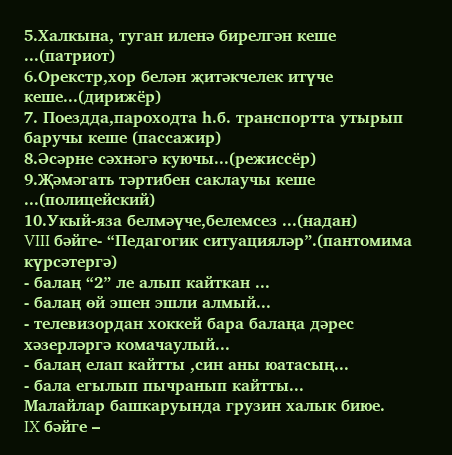5.Халкына, туган иленә бирелгән кеше ...(патриот)
6.Орекстр,хор белән җитәкчелек итүче кеше...(дирижёр)
7. Поездда,пароходта һ.б. транспортта утырып баручы кеше (пассажир)
8.Әсәрне сәхнәгә куючы...(режиссёр)
9.Җәмәгать тәртибен саклаучы кеше ...(полицейский)
10.Укый-яза белмәүче,белемсез ...(надан)
VIII бәйге- “Педагогик ситуацияләр”.(пантомима күрсәтергә)
- балаң “2” ле алып кайткан ...
- балаң өй эшен эшли алмый...
- телевизордан хоккей бара балаңа дәрес хәзерләргә комачаулый...
- балаң елап кайтты ,син аны юатасың...
- бала егылып пычранып кайтты...
Малайлар башкаруында грузин халык биюе.
IX бәйге –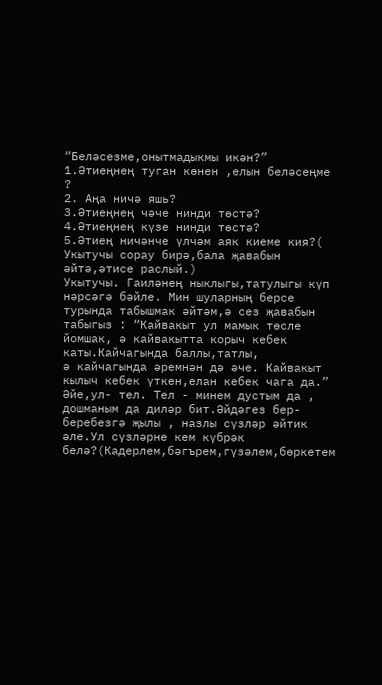“Беләсезме,онытмадыкмы икән?”
1.Әтиеңнең туган көнен ,елын беләсеңме ?
2. Аңа ничә яшь?
3.Әтиеңнең чәче нинди төстә?
4.Әтиеңнең күзе нинди төстә?
5.Әтиең ничәнче үлчәм аяк киеме кия?( Укытучы сорау бирә,бала җавабын әйтә,әтисе раслый.)
Укытучы. Гаиләнең ныклыгы,татулыгы күп нәрсәгә бәйле. Мин шуларның берсе турында табышмак әйтәм,ә сез җавабын табыгыз : “Кайвакыт ул мамык төсле йомшак, ә кайвакытта корыч кебек каты.Кайчагында баллы,татлы,
ә кайчагында әремнән дә әче. Кайвакыт кылыч кебек үткен,елан кебек чага да.” Әйе,ул- тел. Тел - минем дустым да , дошманым да диләр бит.Әйдәгез бер-беребезгә җылы , назлы сүзләр әйтик әле.Ул сүзләрне кем күбрәк белә?(Кадерлем,бәгърем,гүзәлем,бөркетем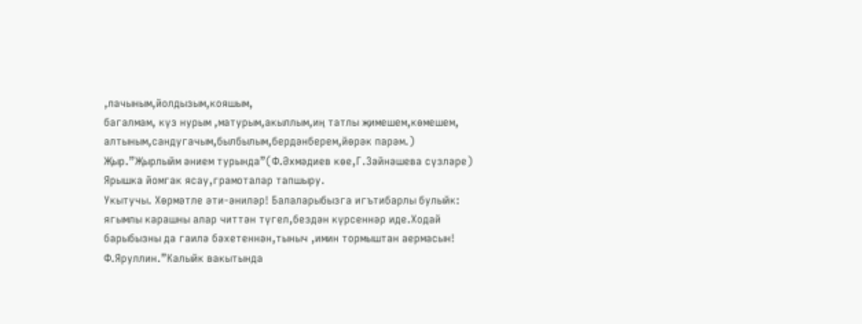,лачыным,йолдызым,кояшым,
багалмам, күз нурым ,матурым,акыллым,иң татлы җимешем,көмешем,
алтыным,сандугачым,былбылым,бердәнберем,йөрәк парәм.)
Җыр.”Җырлыйм әнием турында”(Ф.Әхмәдиев көе,Г.Зәйнәшева сүзләре)
Ярышка йомгак ясау,грамоталар тапшыру.
Укытучы. Хөрмәтле әти-әниләр! Балаларыбызга игътибарлы булыйк: ягымлы карашны алар читтән түгел,бездән күрсеннәр иде.Ходай барыбызны да гаилә бәхетеннән,тыныч ,имин тормыштан аермасын!
Ф.Яруллин.”Калыйк вакытында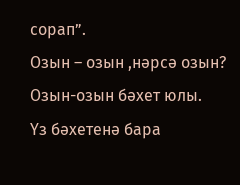сорап”.
Озын – озын ,нәрсә озын?
Озын-озын бәхет юлы.
Үз бәхетенә бара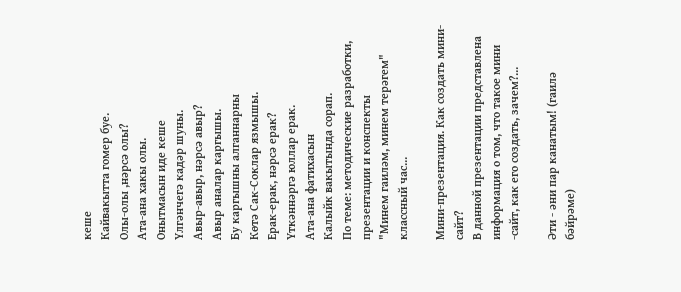кеше
Кайвакытта гомер буе.
Олы-олы ,нәрсә олы?
Ата-ана хакы олы.
Онытмасын иде кеше
Үлгәнчегә кадәр шуны.
Авыр-авыр, нәрсә авыр?
Авыр аналар каргышы.
Бу каргышны алганнарны
Көтә Сак-Соклар язмышы.
Ерак-ерак, нәрсә ерак?
Үткәннәргә юллар ерак.
Ата-ана фатихасын
Калыйк вакытында сорап.
По теме: методические разработки, презентации и конспекты
"Минем гаиләм, минем терәгем"
классный час...

Мини-презентация. Как создать мини-сайт?
В данной презентации представлена информация о том, что такое мини -сайт, как его создать, зачем?...

Әти - әни пар канатым! (гаилә бәйрәме)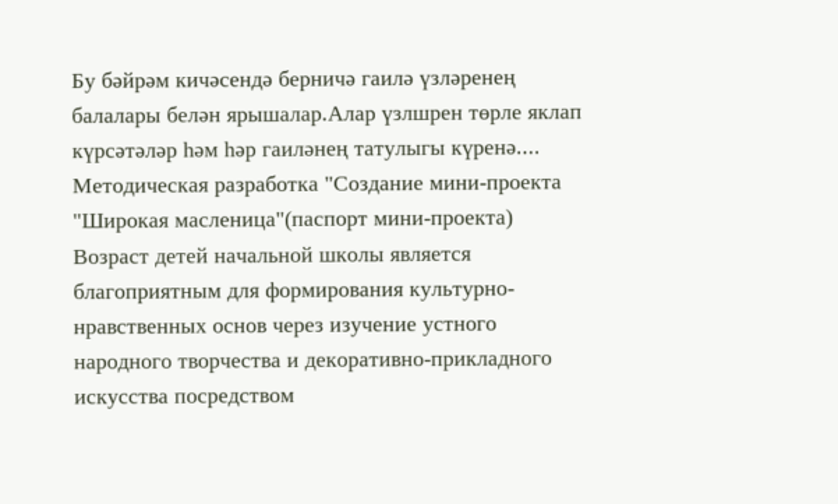Бу бәйрәм кичәсендә берничә гаилә үзләренең балалары белән ярышалар.Алар үзлшрен төрле яклап күрсәтәләр һәм һәр гаиләнең татулыгы күренә....
Методическая разработка "Создание мини-проекта "Широкая масленица"(паспорт мини-проекта)
Возраст детей начальной школы является благоприятным для формирования культурно-нравственных основ через изучение устного народного творчества и декоративно-прикладного искусства посредством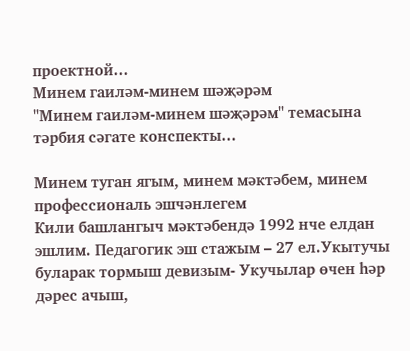проектной...
Минем гаиләм-минем шәҗәрәм
"Минем гаиләм-минем шәҗәрәм" темасына тәрбия сәгате конспекты...

Минем туган ягым, минем мәктәбем, минем профессиональ эшчәнлегем
Кили башлангыч мәктәбендә 1992 нче елдан эшлим. Педагогик эш стажым – 27 ел.Укытучы буларак тормыш девизым- Укучылар өчен һәр дәрес ачыш,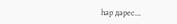һәр дәрес...